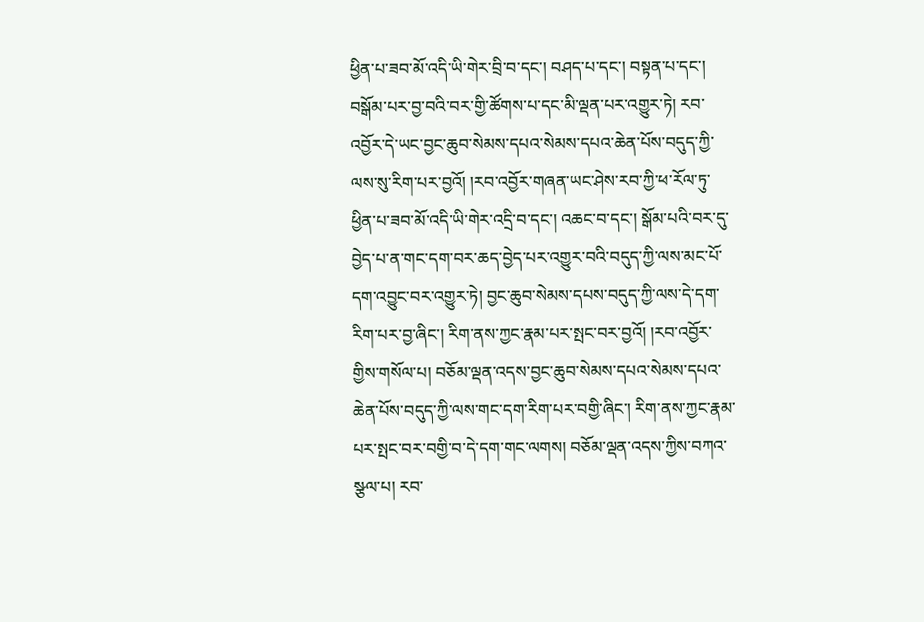ཕྱིན་པ་ཟབ་མོ་འདི་ཡི་གེར་བྲི་བ་དང་། བཤད་པ་དང་། བསྟན་པ་དང་། བསྒོམ་པར་བྱ་བའི་བར་གྱི་ཚོགས་པ་དང་མི་ལྡན་པར་འགྱུར་ཏེ། རབ་འབྱོར་དེ་ཡང་བྱང་ཆུབ་སེམས་དཔའ་སེམས་དཔའ་ཆེན་པོས་བདུད་ཀྱི་ལས་སུ་རིག་པར་བྱའོ། །རབ་འབྱོར་གཞན་ཡང་ཤེས་རབ་ཀྱི་ཕ་རོལ་ཏུ་ཕྱིན་པ་ཟབ་མོ་འདི་ཡི་གེར་འདྲི་བ་དང་། འཆང་བ་དང་། སྒོམ་པའི་བར་དུ་བྱེད་པ་ན་གང་དག་བར་ཆད་བྱེད་པར་འགྱུར་བའི་བདུད་ཀྱི་ལས་མང་པོ་དག་འབྱུང་བར་འགྱུར་ཏེ། བྱང་ཆུབ་སེམས་དཔས་བདུད་ཀྱི་ལས་དེ་དག་རིག་པར་བྱ་ཞིང་། རིག་ནས་ཀྱང་རྣམ་པར་སྤང་བར་བྱའོ། །རབ་འབྱོར་གྱིས་གསོལ་པ། བཅོམ་ལྡན་འདས་བྱང་ཆུབ་སེམས་དཔའ་སེམས་དཔའ་ཆེན་པོས་བདུད་ཀྱི་ལས་གང་དག་རིག་པར་བགྱི་ཞིང་། རིག་ནས་ཀྱང་རྣམ་པར་སྤང་བར་བགྱི་བ་དེ་དག་གང་ལགས། བཅོམ་ལྡན་འདས་ཀྱིས་བཀའ་སྩལ་པ། རབ་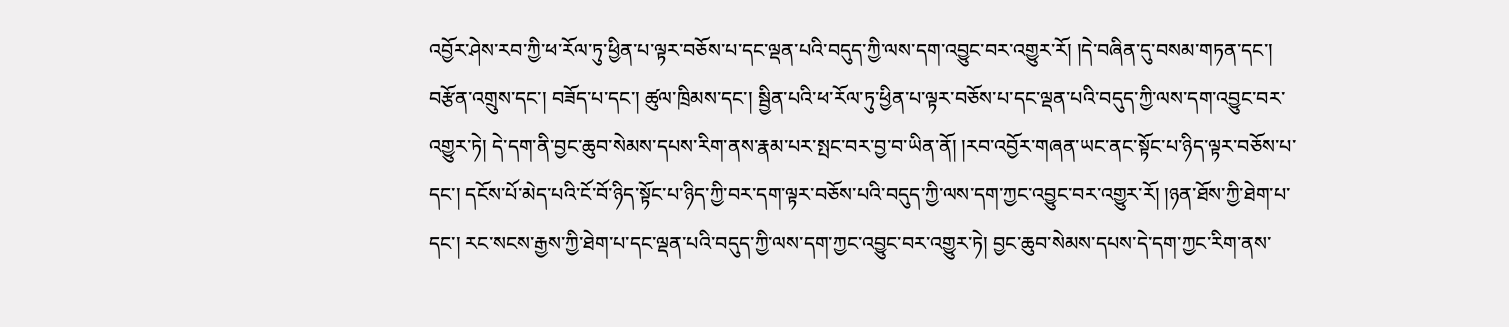འབྱོར་ཤེས་རབ་ཀྱི་ཕ་རོལ་ཏུ་ཕྱིན་པ་ལྟར་བཅོས་པ་དང་ལྡན་པའི་བདུད་ཀྱི་ལས་དག་འབྱུང་བར་འགྱུར་རོ། །དེ་བཞིན་དུ་བསམ་གཏན་དང་། བརྩོན་འགྲུས་དང་། བཟོད་པ་དང་། ཚུལ་ཁྲིམས་དང་། སྦྱིན་པའི་ཕ་རོལ་ཏུ་ཕྱིན་པ་ལྟར་བཅོས་པ་དང་ལྡན་པའི་བདུད་ཀྱི་ལས་དག་འབྱུང་བར་འགྱུར་ཏེ། དེ་དག་ནི་བྱང་ཆུབ་སེམས་དཔས་རིག་ནས་རྣམ་པར་སྤང་བར་བྱ་བ་ཡིན་ནོ། །རབ་འབྱོར་གཞན་ཡང་ནང་སྟོང་པ་ཉིད་ལྟར་བཅོས་པ་དང་། དངོས་པོ་མེད་པའི་ངོ་བོ་ཉིད་སྟོང་པ་ཉིད་ཀྱི་བར་དག་ལྟར་བཅོས་པའི་བདུད་ཀྱི་ལས་དག་ཀྱང་འབྱུང་བར་འགྱུར་རོ། །ཉན་ཐོས་ཀྱི་ཐེག་པ་དང་། རང་སངས་རྒྱས་ཀྱི་ཐེག་པ་དང་ལྡན་པའི་བདུད་ཀྱི་ལས་དག་ཀྱང་འབྱུང་བར་འགྱུར་ཏེ། བྱང་ཆུབ་སེམས་དཔས་དེ་དག་ཀྱང་རིག་ནས་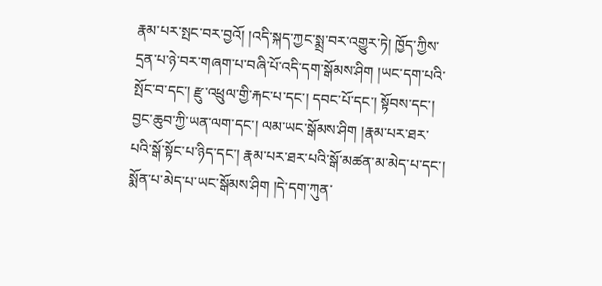རྣམ་པར་སྤང་བར་བྱའོ། །འདི་སྐད་ཀྱང་སྨྲ་བར་འགྱུར་ཏེ། ཁྱོད་ཀྱིས་དྲན་པ་ཉེ་བར་གཞག་པ་བཞི་པོ་འདི་དག་སྒོམས་ཤིག །ཡང་དག་པའི་སྤོང་བ་དང་། རྫུ་འཕྲུལ་གྱི་རྐང་པ་དང་། དབང་པོ་དང་། སྟོབས་དང་། བྱང་ཆུབ་ཀྱི་ཡན་ལག་དང་། ལམ་ཡང་སྒོམས་ཤིག །རྣམ་པར་ཐར་པའི་སྒོ་སྟོང་པ་ཉིད་དང་། རྣམ་པར་ཐར་པའི་སྒོ་མཚན་མ་མེད་པ་དང་། སྨོན་པ་མེད་པ་ཡང་སྒོམས་ཤིག །དེ་དག་ཀུན་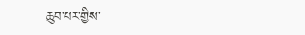ཆུབ་པར་གྱིས་